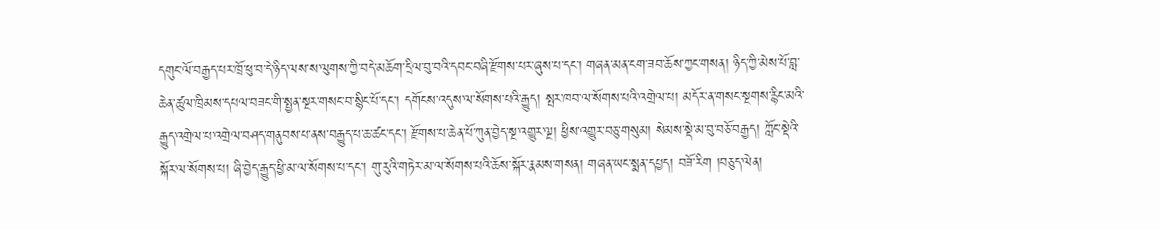དགུང་ལོ་བརྒྱད་པར་ཁྲོ་ཕུ་བ་དེ་ཉིད་ལས་ས་ལུགས་ཀྱི་བདེ་མཆོག་དྲིལ་བུ་བའི་དབང་བཞི་རྫོགས་པར་ཞུས་པ་དང་། གཞན་མན་ངག་ཟབ་ཆོས་ཀྱང་གསན། ཉིད་ཀྱི་མེས་པོ་བླ་ཆེན་ཚུལ་ཁྲིམས་དཔལ་བཟང་གི་སྤྱན་སྔར་གསང་བ་སྙིང་པོ་དང་། དགོངས་འདུས་ལ་སོགས་པའི་རྒྱུད། སྤར་ཁབ་ལ་སོགས་པའི་འགྲེལ་པ། མདོར་ན་གསང་སྔགས་རྙིང་མའི་རྒྱུད་འགྲེལ་པ་འགྲེལ་བཤད་གནུབས་པ་ནས་བརྒྱུད་པ་ཆ་ཚང་དང་། རྫོགས་པ་ཆེན་པོ་ཀུན་བྱེད་སྔ་འགྱུར་ལྔ། ཕྱིས་འགྱུར་བཅུ་གསུམ། སེམས་སྡེ་མ་བུ་བཅོ་བརྒྱད། ཀློང་སྡེའི་སྐོར་ལ་སོགས་པ། ཞི་བྱེད་རྒྱུད་ཕྱི་མ་ལ་སོགས་པ་དང་། གུ་རུའི་གཏེར་མ་ལ་སོགས་པའི་ཆོས་སྐོར་རྣམས་གསན། གཞན་ཡང་སྨན་དཔྱད། བཟོ་རིག །བཅུད་ལེན།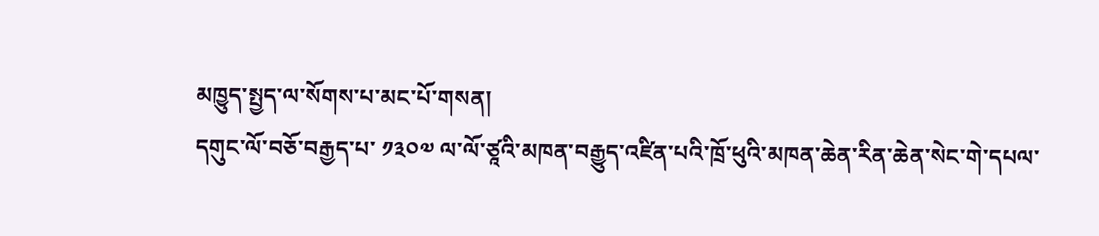མཁྱུད་སྤྱད་ལ་སོགས་པ་མང་པོ་གསན།
དགུང་ལོ་བཅོ་བརྒྱད་པ་ ༡༣༠༧ ལ་ལོ་ཙཱའི་མཁན་བརྒྱུད་འཛིན་པའི་ཁྲོ་ཕུའི་མཁན་ཆེན་རིན་ཆེན་སེང་གེ་དཔལ་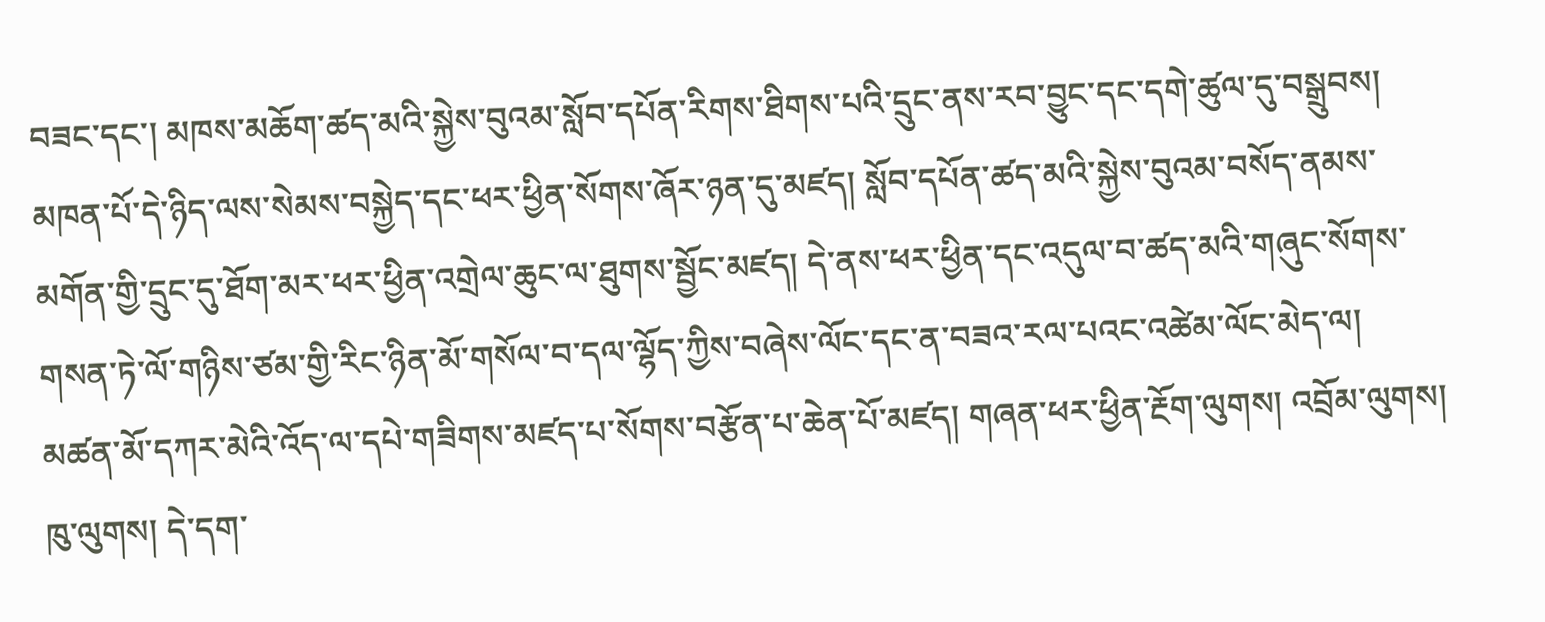བཟང་དང་། མཁས་མཆོག་ཚད་མའི་སྐྱེས་བུའམ་སློབ་དཔོན་རིགས་ཐིགས་པའི་དྲུང་ནས་རབ་བྱུང་དང་དགེ་ཚུལ་དུ་བསྒྲུབས། མཁན་པོ་དེ་ཉིད་ལས་སེམས་བསྐྱེད་དང་ཕར་ཕྱིན་སོགས་ཞོར་ཉན་དུ་མཛད། སློབ་དཔོན་ཚད་མའི་སྐྱེས་བུའམ་བསོད་ནམས་མགོན་གྱི་དྲུང་དུ་ཐོག་མར་ཕར་ཕྱིན་འགྲེལ་ཆུང་ལ་ཐུགས་སྦྱོང་མཛད། དེ་ནས་ཕར་ཕྱིན་དང་འདུལ་བ་ཚད་མའི་གཞུང་སོགས་གསན་ཏེ་ལོ་གཉིས་ཙམ་གྱི་རིང་ཉིན་མོ་གསོལ་བ་དལ་ལྷོད་ཀྱིས་བཞེས་ལོང་དང་ན་བཟའ་རལ་པའང་འཚེམ་ལོང་མེད་ལ། མཚན་མོ་དཀར་མེའི་འོད་ལ་དཔེ་གཟིགས་མཛད་པ་སོགས་བརྩོན་པ་ཆེན་པོ་མཛད། གཞན་ཕར་ཕྱིན་རྔོག་ལུགས། འབྲོམ་ལུགས། ཁུ་ལུགས། དེ་དག་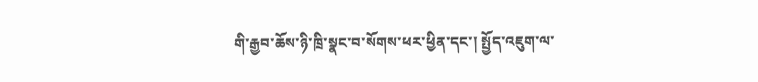གི་རྒྱབ་ཆོས་ཉི་ཁྲི་སྣང་བ་སོགས་ཕར་ཕྱིན་དང་། སྤྱོད་འཇུག་ལ་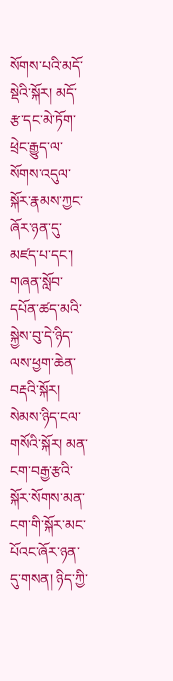སོགས་པའི་མདོ་སྡེའི་སྐོར། མདོ་རྩ་དང་མེ་ཏོག་ཕྲེང་རྒྱུད་ལ་སོགས་འདུལ་སྐོར་རྣམས་ཀྱང་ཞོར་ཉན་དུ་མཛད་པ་དང་། གཞན་སློབ་དཔོན་ཚད་མའི་སྐྱེས་བུ་དེ་ཉིད་ལས་ཕྱག་ཆེན་བརྡའི་སྐོར། སེམས་ཉིད་ངལ་གསོའི་སྐོར། མན་ངག་བརྒྱ་རྩའི་སྐོར་སོགས་མན་ངག་གི་སྐོར་མང་པོའང་ཞོར་ཉན་དུ་གསན། ཉིད་ཀྱི་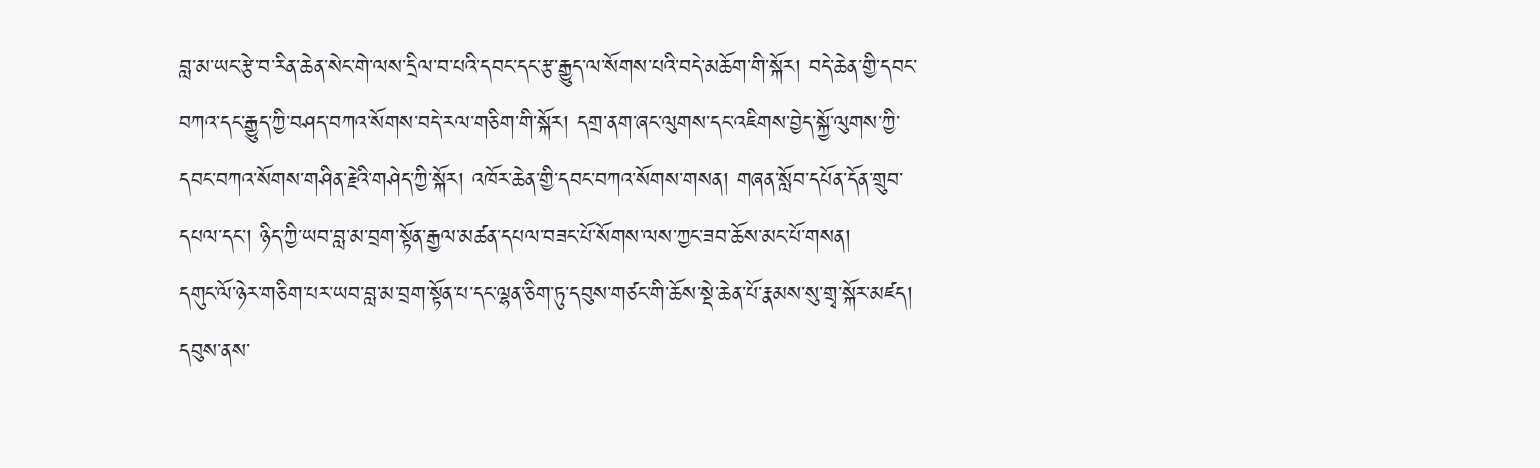བླ་མ་ཡང་རྩེ་བ་རིན་ཆེན་སེང་གེ་ལས་དྲིལ་བ་པའི་དབང་དང་རྩ་རྒྱུད་ལ་སོགས་པའི་བདེ་མཆོག་གི་སྐོར། བདེ་ཆེན་གྱི་དབང་བཀའ་དང་རྒྱུད་ཀྱི་བཤད་བཀའ་སོགས་བདེ་རལ་གཅིག་གི་སྐོར། དགྲ་ནག་ཞང་ལུགས་དང་འཇིགས་བྱེད་སྐྱོ་ལུགས་ཀྱི་དབང་བཀའ་སོགས་གཤིན་རྗེའི་གཤེད་ཀྱི་སྐོར། འཁོར་ཆེན་གྱི་དབང་བཀའ་སོགས་གསན། གཞན་སློབ་དཔོན་དོན་གྲུབ་དཔལ་དང་། ཉིད་ཀྱི་ཡབ་བླ་མ་བྲག་སྟོན་རྒྱལ་མཚན་དཔལ་བཟང་པོ་སོགས་ལས་ཀྱང་ཟབ་ཆོས་མང་པོ་གསན།
དགུང་ལོ་ཉེར་གཅིག་པར་ཡབ་བླ་མ་བྲག་སྟོན་པ་དང་ལྷན་ཅིག་ཏུ་དབུས་གཙང་གི་ཆོས་སྡེ་ཆེན་པོ་རྣམས་སུ་གྲྭ་སྐོར་མཛད། དབུས་ནས་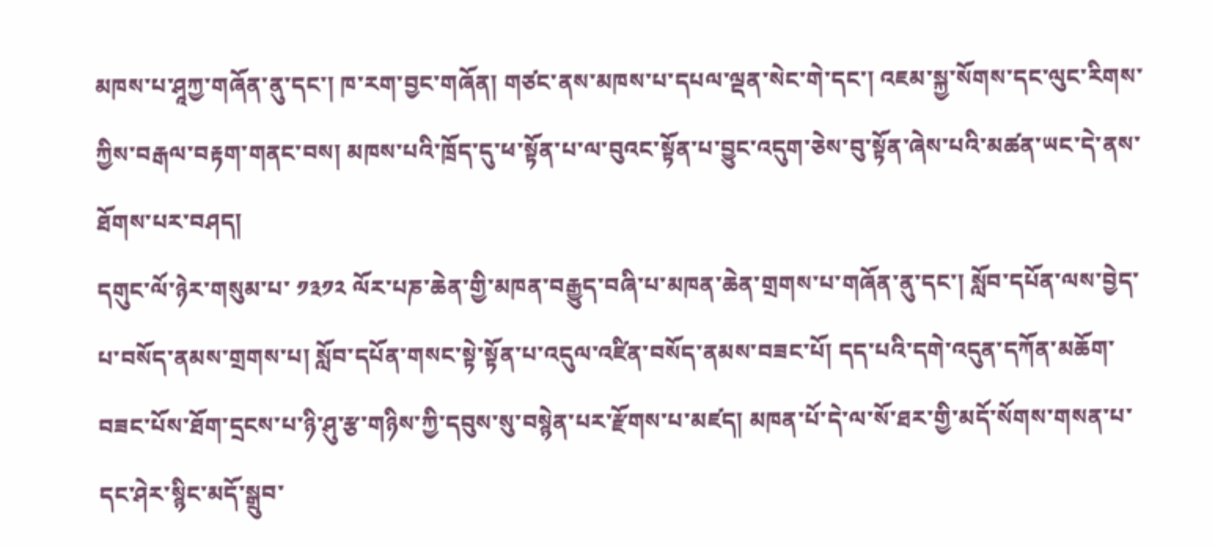མཁས་པ་ཤཱཀྱ་གཞོན་ནུ་དང་། ཁ་རག་བྱང་གཞོན། གཙང་ནས་མཁས་པ་དཔལ་ལྡན་སེང་གེ་དང་། འཇམ་སྐྱ་སོགས་དང་ལུང་རིགས་ཀྱིས་བརྒལ་བརྟག་གནང་བས། མཁས་པའི་ཁྲོད་དུ་ཕ་སྟོན་པ་ལ་བུའང་སྟོན་པ་བྱུང་འདུག་ཅེས་བུ་སྟོན་ཞེས་པའི་མཚན་ཡང་དེ་ནས་ཐོགས་པར་བཤད།
དགུང་ལོ་ཉེར་གསུམ་པ་ ༡༣༡༢ ལོར་པཎ་ཆེན་གྱི་མཁན་བརྒྱུད་བཞི་པ་མཁན་ཆེན་གྲགས་པ་གཞོན་ནུ་དང་། སློབ་དཔོན་ལས་བྱེད་པ་བསོད་ནམས་གྲགས་པ། སློབ་དཔོན་གསང་སྟེ་སྟོན་པ་འདུལ་འཛིན་བསོད་ནམས་བཟང་པོ། དད་པའི་དགེ་འདུན་དཀོན་མཆོག་བཟང་པོས་ཐོག་དྲངས་པ་ཉི་ཤུ་རྩ་གཉིས་ཀྱི་དབུས་སུ་བསྙེན་པར་རྫོགས་པ་མཛད། མཁན་པོ་དེ་ལ་སོ་ཐར་གྱི་མདོ་སོགས་གསན་པ་དང་ཤེར་སྙིང་མདོ་སྒྲུབ་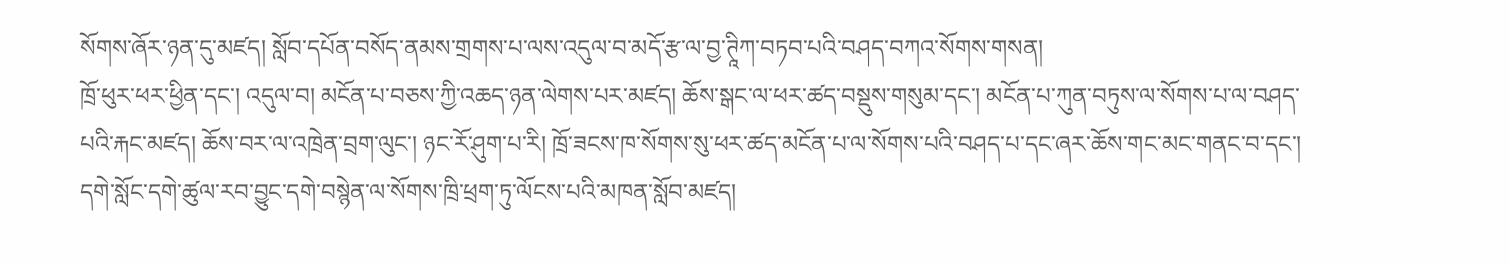སོགས་ཞོར་ཉན་དུ་མཛད། སློབ་དཔོན་བསོད་ནམས་གྲགས་པ་ལས་འདུལ་བ་མདོ་རྩ་ལ་བྱ་ཊཱིཀ་བཏབ་པའི་བཤད་བཀའ་སོགས་གསན།
ཁྲོ་ཕུར་ཕར་ཕྱིན་དང་། འདུལ་བ། མངོན་པ་བཅས་ཀྱི་འཆད་ཉན་ལེགས་པར་མཛད། ཆོས་སྒང་ལ་ཕར་ཚད་བསྡུས་གསུམ་དང་། མངོན་པ་ཀུན་བཏུས་ལ་སོགས་པ་ལ་བཤད་པའི་རྐང་མཛད། ཆོས་བར་ལ་འཁྲེན་བྲག་ལུང་། ཉང་རོ་ཤུག་པ་རི། ཁྲོ་ཟངས་ཁ་སོགས་སུ་ཕར་ཚད་མངོན་པ་ལ་སོགས་པའི་བཤད་པ་དང་ཞར་ཆོས་གང་མང་གནང་བ་དང་། དགེ་སློང་དགེ་ཚུལ་རབ་བྱུང་དགེ་བསྙེན་ལ་སོགས་ཁྲི་ཕྲག་ཏུ་ལོངས་པའི་མཁན་སློབ་མཛད།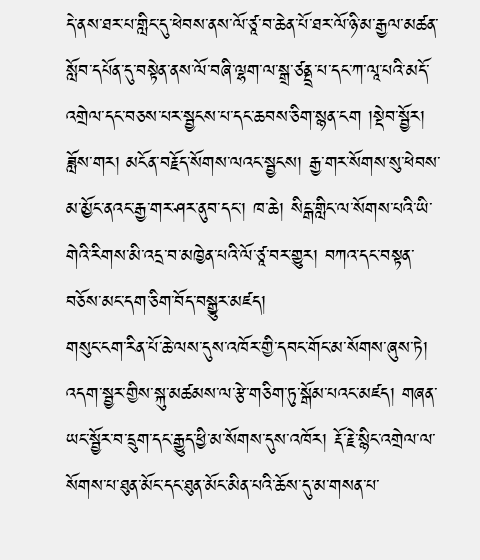དེ་ནས་ཐར་པ་གླིང་དུ་ཕེབས་ནས་ལོ་ཙཱ་བ་ཆེན་པོ་ཐར་ལོ་ཉི་མ་རྒྱལ་མཚན་སློབ་དཔོན་དུ་བསྟེན་ནས་ལོ་བཞི་ལྷག་ལ་སྒྲ་ཙནྡྲ་པ་དང་ཀ་ལཱ་པའི་མདོ་འགྲེལ་དང་བཅས་པར་སྦྱངས་པ་དང་ཆབས་ཅིག་སྙན་ངག །སྡེབ་སྦྱོར། ཟློས་གར། མངོན་བརྗོད་སོགས་ལའང་སྦྱངས། རྒྱ་གར་སོགས་སུ་ཕེབས་མ་མྱོང་ནའང་རྒྱ་གར་ཤར་ནུབ་དང་། ཁ་ཆེ། སིངྒ་གླིང་ལ་སོགས་པའི་ཡི་གེའི་རིགས་མི་འདྲ་བ་མཁྱེན་པའི་ལོ་ཙཱ་བར་གྱུར། བཀའ་དང་བསྟན་བཅོས་མང་དག་ཅིག་བོད་བསྒྱུར་མཛད།
གསུང་ངག་རིན་པོ་ཆེ་ལས་དུས་འཁོར་གྱི་དབང་གོང་མ་སོགས་ཞུས་ཏེ། འདག་སྦྱར་གྱིས་སྐུ་མཚམས་ལ་རྩེ་གཅིག་ཏུ་སྒོམ་པའང་མཛད། གཞན་ཡང་སྦྱོར་བ་དྲུག་དང་རྒྱུད་ཕྱི་མ་སོགས་དུས་འཁོར། རྡོ་རྗེ་སྙིང་འགྲེལ་ལ་སོགས་པ་ཐུན་མོང་དང་ཐུན་མོང་མིན་པའི་ཆོས་དུ་མ་གསན་པ་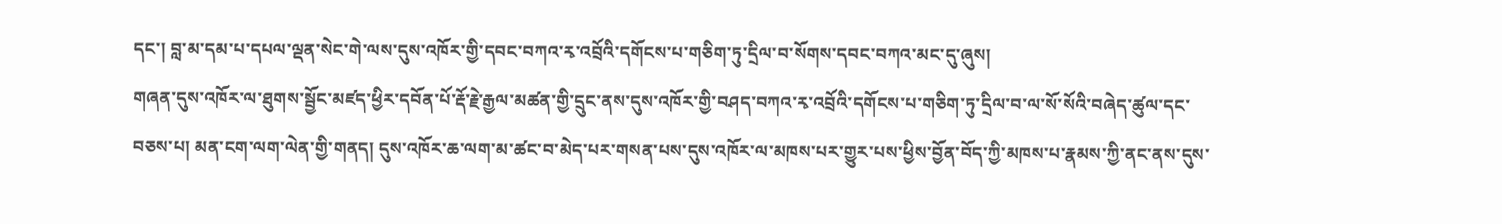དང་། བླ་མ་དམ་པ་དཔལ་ལྡན་སེང་གེ་ལས་དུས་འཁོར་གྱི་དབང་བཀའ་རྭ་འབྲོའི་དགོངས་པ་གཅིག་ཏུ་དྲིལ་བ་སོགས་དབང་བཀའ་མང་དུ་ཞུས།
གཞན་དུས་འཁོར་ལ་ཐུགས་སྦྱོང་མཛད་ཕྱིར་དབོན་པོ་རྡོ་རྗེ་རྒྱལ་མཚན་གྱི་དྲུང་ནས་དུས་འཁོར་གྱི་བཤད་བཀའ་རྭ་འབྲོའི་དགོངས་པ་གཅིག་ཏུ་དྲིལ་བ་ལ་སོ་སོའི་བཞེད་ཚུལ་དང་བཅས་པ། མན་ངག་ལག་ལེན་གྱི་གནད། དུས་འཁོར་ཆ་ལག་མ་ཚང་བ་མེད་པར་གསན་པས་དུས་འཁོར་ལ་མཁས་པར་གྱུར་པས་ཕྱིས་བྱོན་བོད་ཀྱི་མཁས་པ་རྣམས་ཀྱི་ནང་ནས་དུས་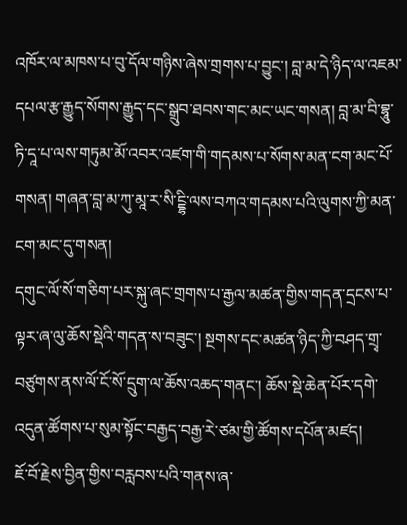འཁོར་ལ་མཁས་པ་བུ་དོལ་གཉིས་ཞེས་གྲགས་པ་བྱུང་། བླ་མ་དེ་ཉིད་ལ་འཇམ་དཔལ་རྩ་རྒྱུད་སོགས་རྒྱུད་དང་སྒྲུབ་ཐབས་གང་མང་ཡང་གསན། བླ་མ་བི་བྷཱུ་ཏི་དཱ་པ་ལས་གཏུམ་མོ་འབར་འཛག་གི་གདམས་པ་སོགས་མན་ངག་མང་པོ་གསན། གཞན་བླ་མ་ཀུ་མཱ་ར་སི་ངྡྷི་ལས་བཀའ་གདམས་པའི་ལུགས་ཀྱི་མན་ངག་མང་དུ་གསན།
དགུང་ལོ་སོ་གཅིག་པར་སྐུ་ཞང་གྲགས་པ་རྒྱལ་མཚན་གྱིས་གདན་དྲངས་པ་ལྟར་ཞ་ལུ་ཆོས་སྡེའི་གདན་ས་བཟུང་། སྔགས་དང་མཚན་ཉིད་ཀྱི་བཤད་གྲྭ་བཙུགས་ནས་ལོ་ངོ་སོ་དྲུག་ལ་ཆོས་འཆད་གནང་། ཆོས་སྡེ་ཆེན་པོར་དགེ་འདུན་ཚོགས་པ་སུམ་སྟོང་བརྒྱད་བརྒྱ་རེ་ཙམ་གྱི་ཚོགས་དཔོན་མཛད།
ཇོ་བོ་རྗེས་བྱིན་གྱིས་བརླབས་པའི་གནས་ཞ་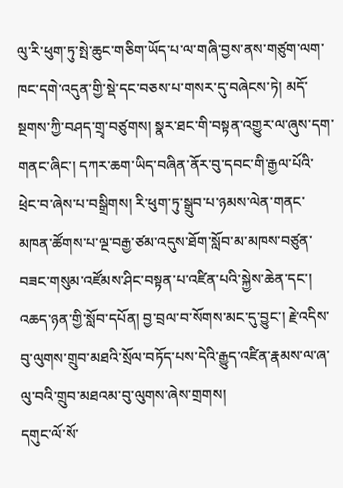ལུ་རི་ཕུག་ཏུ་སྤེ་ཆུང་གཅིག་ཡོད་པ་ལ་གཞི་བྱས་ནས་གཙུག་ལག་ཁང་དགེ་འདུན་གྱི་སྡེ་དང་བཅས་པ་གསར་དུ་བཞེངས་ཏེ། མདོ་སྔགས་ཀྱི་བཤད་གྲྭ་བཙུགས། སྣར་ཐང་གི་བསྟན་འགྱུར་ལ་ཞུས་དག་གནང་ཞིང་། དཀར་ཆག་ཡིད་བཞིན་ནོར་བུ་དབང་གི་རྒྱལ་པོའི་ཕྲེང་བ་ཞེས་པ་བསྒྲིགས། རི་ཕུག་ཏུ་སྒྲུབ་པ་ཉམས་ལེན་གནང་མཁན་ཚོགས་པ་ལྔ་བརྒྱ་ཙམ་འདུས་ཐོག་སློབ་མ་མཁས་བཙུན་བཟང་གསུམ་འཛོམས་ཤིང་བསྟན་པ་འཛིན་པའི་སྐྱེས་ཆེན་དང་། འཆད་ཉན་གྱི་སློབ་དཔོན། བྱ་བྲལ་བ་སོགས་མང་དུ་བྱུང་། རྗེ་འདིས་བུ་ལུགས་གྲུབ་མཐའི་སྲོལ་བཏོད་པས་དེའི་རྒྱུད་འཛིན་རྣམས་ལ་ཞ་ལུ་བའི་གྲུབ་མཐའམ་བུ་ལུགས་ཞེས་གྲགས།
དགུང་ལོ་སོ་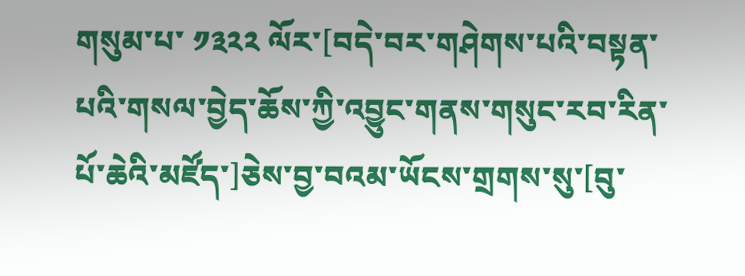གསུམ་པ་ ༡༣༢༢ ལོར་[བདེ་བར་གཤེགས་པའི་བསྟན་པའི་གསལ་བྱེད་ཆོས་ཀྱི་འབྱུང་གནས་གསུང་རབ་རིན་པོ་ཆེའི་མཛོད་]ཅེས་བྱ་བའམ་ཡོངས་གྲགས་སུ་[བུ་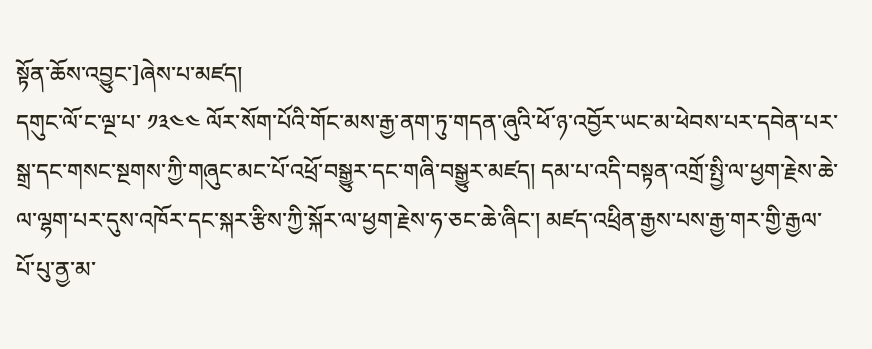སྟོན་ཆོས་འབྱུང་]ཞེས་པ་མཛད།
དགུང་ལོ་ང་ལྔ་པ་ ༡༣༤༤ ལོར་སོག་པོའི་གོང་མས་རྒྱ་ནག་ཏུ་གདན་ཞུའི་ཕོ་ཉ་འབྱོར་ཡང་མ་ཕེབས་པར་དབེན་པར་སྒྲ་དང་གསང་སྔགས་ཀྱི་གཞུང་མང་པོ་འཕྲོ་བསྒྱུར་དང་གཞི་བསྒྱུར་མཛད། དམ་པ་འདི་བསྟན་འགྲོ་སྤྱི་ལ་ཕྱག་རྗེས་ཆེ་ལ་ལྷག་པར་དུས་འཁོར་དང་སྐར་རྩིས་ཀྱི་སྐོར་ལ་ཕྱག་རྗེས་ཧ་ཅང་ཆེ་ཞིང་། མཛད་འཕྲིན་རྒྱས་པས་རྒྱ་གར་གྱི་རྒྱལ་པོ་པུ་ནྱ་མ་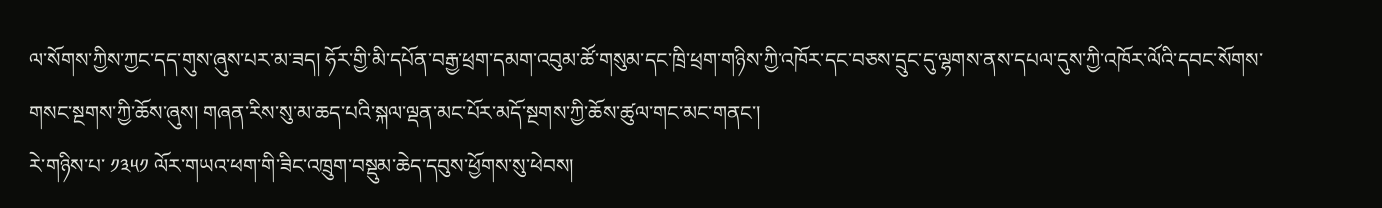ལ་སོགས་ཀྱིས་ཀྱང་དད་གུས་ཞུས་པར་མ་ཟད། ཧོར་གྱི་མི་དཔོན་བརྒྱ་ཕྲག་དམག་འབུམ་ཚོ་གསུམ་དང་ཁྲི་ཕྲག་གཉིས་ཀྱི་འཁོར་དང་བཅས་དྲུང་དུ་ལྷགས་ནས་དཔལ་དུས་ཀྱི་འཁོར་ལོའི་དབང་སོགས་གསང་སྔགས་ཀྱི་ཆོས་ཞུས། གཞན་རིས་སུ་མ་ཆད་པའི་སྐལ་ལྡན་མང་པོར་མདོ་སྔགས་ཀྱི་ཆོས་ཚུལ་གང་མང་གནང་།
རེ་གཉིས་པ་ ༡༣༥༡ ལོར་གཡའ་ཕག་གི་ཟིང་འཁྲུག་བསྡུམ་ཆེད་དབུས་ཕྱོགས་སུ་ཕེབས།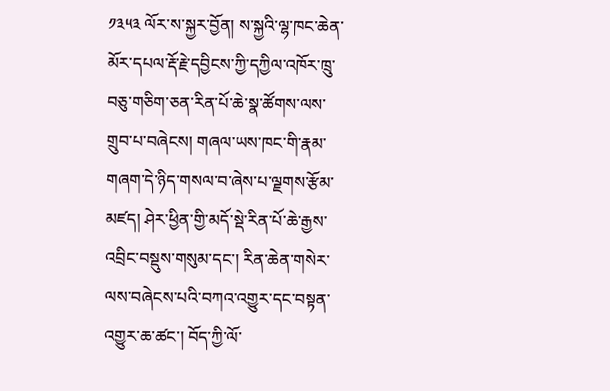༡༣༥༣ ལོར་ས་སྐྱར་བྱོན། ས་སྐྱའི་ལྷ་ཁང་ཆེན་མོར་དཔལ་རྡོ་རྗེ་དབྱིངས་ཀྱི་དཀྱིལ་འཁོར་ཁྲུ་བཅུ་གཅིག་ཅན་རིན་པོ་ཆེ་སྣ་ཚོགས་ལས་གྲུབ་པ་བཞེངས། གཞལ་ཡས་ཁང་གི་རྣམ་གཞག་དེ་ཉིད་གསལ་བ་ཞེས་པ་ལྗགས་རྩོམ་མཛད། ཤེར་ཕྱིན་གྱི་མདོ་སྡེ་རིན་པོ་ཆེ་རྒྱས་འབྲིང་བསྡུས་གསུམ་དང་། རིན་ཆེན་གསེར་ལས་བཞེངས་པའི་བཀའ་འགྱུར་དང་བསྟན་འགྱུར་ཆ་ཚང་། བོད་ཀྱི་ལོ་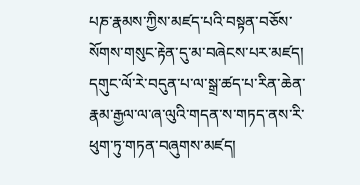པཎ་རྣམས་ཀྱིས་མཛད་པའི་བསྟན་བཅོས་སོགས་གསུང་རྟེན་དུ་མ་བཞེངས་པར་མཛད།
དགུང་ལོ་རེ་བདུན་པ་ལ་སྒྲ་ཚད་པ་རིན་ཆེན་རྣམ་རྒྱལ་ལ་ཞ་ལུའི་གདན་ས་གཏད་ནས་རི་ཕུག་ཏུ་གཏན་བཞུགས་མཛད།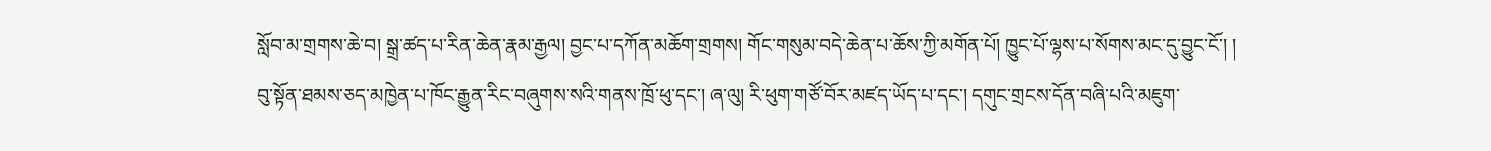སློབ་མ་གྲགས་ཆེ་བ། སྒྲ་ཚད་པ་རིན་ཆེན་རྣམ་རྒྱལ། བྱང་པ་དཀོན་མཆོག་གྲགས། གོང་གསུམ་བདེ་ཆེན་པ་ཆོས་ཀྱི་མགོན་པོ། ཁྱུང་པོ་ལྷས་པ་སོགས་མང་དུ་བྱུང་ངོ་། །
བུ་སྟོན་ཐམས་ཅད་མཁྱེན་པ་ཁོང་རྒྱུན་རིང་བཞུགས་སའི་གནས་ཁྲོ་ཕུ་དང་། ཞ་ལུ། རི་ཕུག་གཙོ་བོར་མཛད་ཡོད་པ་དང་། དགུང་གྲངས་དོན་བཞི་པའི་མཇུག་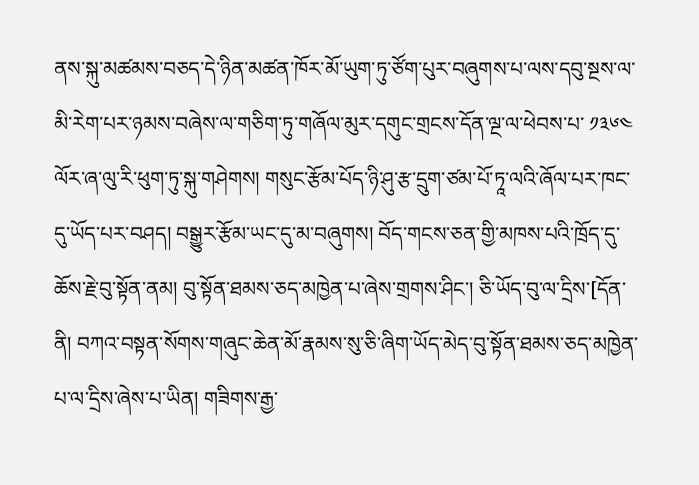ནས་སྐུ་མཚམས་བཅད་དེ་ཉིན་མཚན་ཁོར་མོ་ཡུག་ཏུ་ཙོག་པུར་བཞུགས་པ་ལས་དབུ་སྔས་ལ་མི་རེག་པར་ཉམས་བཞེས་ལ་གཅིག་ཏུ་གཞོལ་མུར་དགུང་གྲངས་དོན་ལྔ་ལ་ཕེབས་པ་ ༡༣༦༤ ལོར་ཞ་ལུ་རི་ཕུག་ཏུ་སྐུ་གཤེགས། གསུང་རྩོམ་པོད་ཉི་ཤུ་རྩ་དྲུག་ཙམ་པོ་ཏཱ་ལའི་ཞོལ་པར་ཁང་དུ་ཡོད་པར་བཤད། བསྒྱུར་རྩོམ་ཡང་དུ་མ་བཞུགས། བོད་གངས་ཅན་གྱི་མཁས་པའི་ཁྲོད་དུ་ཆོས་རྗེ་བུ་སྟོན་ནམ། བུ་སྟོན་ཐམས་ཅད་མཁྱེན་པ་ཞེས་གྲགས་ཤིང་། ཅི་ཡོད་བུ་ལ་དྲིས་[དོན་ནི། བཀའ་བསྟན་སོགས་གཞུང་ཆེན་མོ་རྣམས་སུ་ཅི་ཞིག་ཡོད་མེད་བུ་སྟོན་ཐམས་ཅད་མཁྱེན་པ་ལ་དྲིས་ཞེས་པ་ཡིན། གཟིགས་རྒྱ་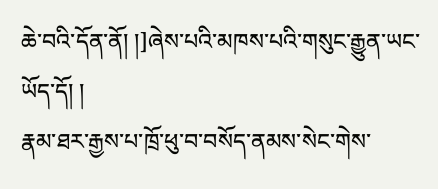ཆེ་བའི་དོན་ནོ། །]ཞེས་པའི་མཁས་པའི་གསུང་རྒྱུན་ཡང་ཡོད་དོ། །
རྣམ་ཐར་རྒྱས་པ་ཁྲོ་ཕུ་བ་བསོད་ནམས་སེང་གེས་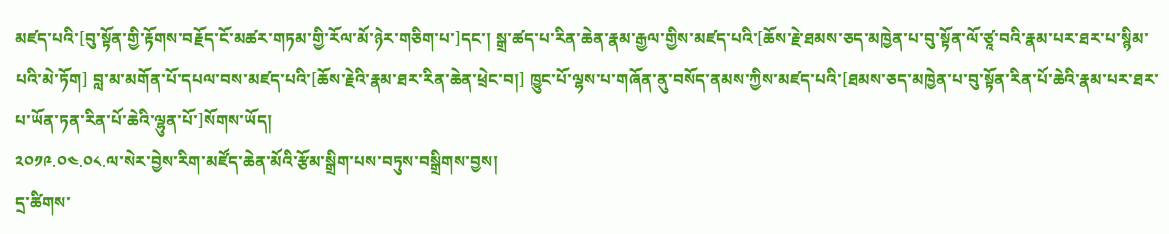མཛད་པའི་[བུ་སྟོན་གྱི་རྟོགས་བརྗོད་ངོ་མཚར་གཏམ་གྱི་རོལ་མོ་ཉེར་གཅིག་པ་]དང་། སྒྲ་ཚད་པ་རིན་ཆེན་རྣམ་རྒྱལ་གྱིས་མཛད་པའི་[ཆོས་རྗེ་ཐམས་ཅད་མཁྱེན་པ་བུ་སྟོན་ལོ་ཙཱ་བའི་རྣམ་པར་ཐར་པ་སྙིམ་པའི་མེ་ཏོག] བླ་མ་མགོན་པོ་དཔལ་བས་མཛད་པའི་[ཆོས་རྗེའི་རྣམ་ཐར་རིན་ཆེན་ཕྲེང་བ།] ཁྱུང་པོ་ལྷས་པ་གཞོན་ནུ་བསོད་ནམས་ཀྱིས་མཛད་པའི་[ཐམས་ཅད་མཁྱེན་པ་བུ་སྟོན་རིན་པོ་ཆེའི་རྣམ་པར་ཐར་པ་ཡོན་ཏན་རིན་པོ་ཆེའི་ལྷུན་པོ་]སོགས་ཡོད།
༢༠༡༩.༠༤.༠༨.ལ་སེར་བྱེས་རིག་མཛོད་ཆེན་མོའི་རྩོམ་སྒྲིག་པས་བཏུས་བསྒྲིགས་བྱས།
དྲ་ཚིགས་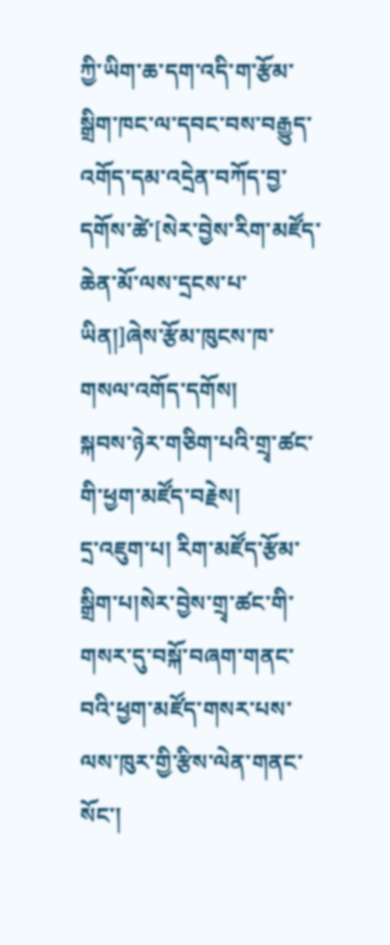ཀྱི་ཡིག་ཆ་དག་འདི་ག་རྩོམ་སྒྲིག་ཁང་ལ་དབང་བས་བརྒྱུད་འགོད་དམ་འདྲེན་བཀོད་བྱ་དགོས་ཚེ་[སེར་བྱེས་རིག་མཛོད་ཆེན་མོ་ལས་དྲངས་པ་ཡིན།]ཞེས་རྩོམ་ཁུངས་ཁ་གསལ་འགོད་དགོས།
སྐབས་ཉེར་གཅིག་པའི་གྲྭ་ཚང་གི་ཕྱག་མཛོད་བརྗེས།
དྲ་འཇུག་པ། རིག་མཛོད་རྩོམ་སྒྲིག་པ།སེར་བྱེས་གྲྭ་ཚང་གི་གསར་དུ་བསྐོ་བཞག་གནང་བའི་ཕྱག་མཛོད་གསར་པས་ལས་ཁུར་གྱི་རྩིས་ལེན་གནང་སོང་།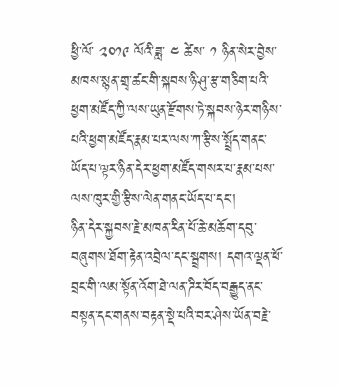ཕྱི་ལོ་ ༢༠༡༩ ལོའི་ཟླ་ ༤ ཚེས་ ༡ ཉིན་སེར་བྱེས་མཁས་སྙན་གྲྭ་ཚང་གི་སྐབས་ཉི་ཤུ་རྩ་གཅིག་པའི་ཕྱག་མཛོད་ཀྱི་ལས་ཡུན་རྫོགས་ཏེ་སྐབས་ཉེར་གཉིས་པའི་ཕྱག་མཛོད་རྣམ་པར་ལས་ཀ་རྩིས་སྤྲོད་གནང་ཡོད་པ་ལྟར་ཉིན་དེར་ཕྱག་མཛོད་གསར་པ་རྣམ་པས་ལས་ཁུར་གྱི་རྩིས་ལེན་གནང་ཡོད་པ་དང་།
ཉིན་དེར་སྐྱབས་རྗེ་མཁན་རིན་པོ་ཆེ་མཆོག་དབུ་བཞུགས་ཐོག་རྟེན་འབྲེལ་དང་སྦྲགས། དགའ་ལྡན་ཕོ་བྲང་གི་ལམ་སྟོན་འོག་ཐེ་ལན་ཌིར་བོད་བརྒྱུད་ནང་བསྟན་དང་གནས་བརྟན་སྡེ་པའི་བར་ཤེས་ཡོན་བརྗེ་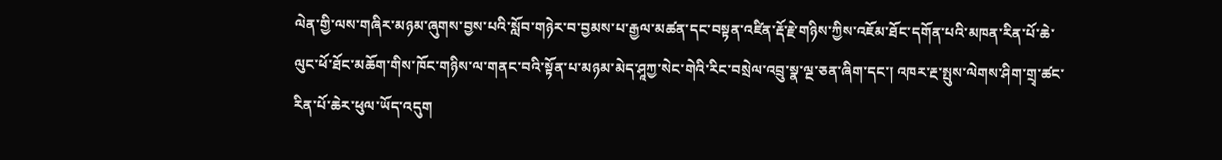ལེན་གྱི་ལས་གཞིར་མཉམ་ཞུགས་བྱས་པའི་སློབ་གཉེར་བ་བྱམས་པ་རྒྱལ་མཚན་དང་བསྟན་འཛིན་རྡོ་རྗེ་གཉིས་ཀྱིས་འཇོམ་ཐོང་དགོན་པའི་མཁན་རིན་པོ་ཆེ་ལུང་ཕོ་ཐོང་མཆོག་གིས་ཁོང་གཉིས་ལ་གནང་བའི་སྟོན་པ་མཉམ་མེད་ཤཱཀྱ་སེང་གེའི་རིང་བསྲེལ་འབྲུ་སྣ་ལྔ་ཅན་ཞིག་དང་། འཁར་རྔ་སྤུས་ལེགས་ཤིག་གྲྭ་ཚང་རིན་པོ་ཆེར་ཕུལ་ཡོད་འདུག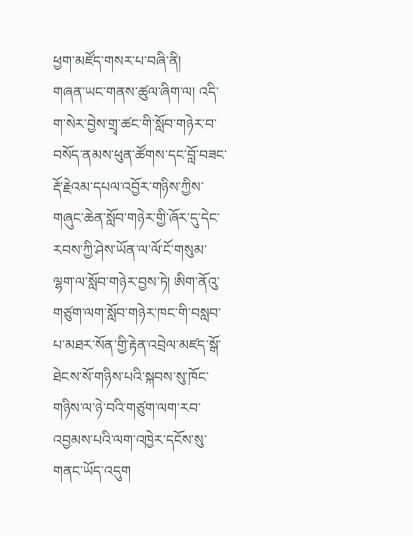ཕྱག་མཛོད་གསར་པ་བཞི་ནི།
གཞན་ཡང་གནས་ཚུལ་ཞིག་ལ། འདི་ག་སེར་བྱེས་གྲྭ་ཚང་གི་སློབ་གཉེར་བ་བསོད་ནམས་ཕུན་ཚོགས་དང་བློ་བཟང་རྡོ་རྗེའམ་དཔལ་འབྱོར་གཉིས་ཀྱིས་གཞུང་ཆེན་སློབ་གཉེར་གྱི་ཞོར་དུ་དེང་རབས་ཀྱི་ཤེས་ཡོན་ལ་ལོ་ངོ་གསུམ་ལྷག་ལ་སློབ་གཉེར་བྱས་ཏེ། ཨིག་ནོའུ་གཙུག་ལག་སློབ་གཉེར་ཁང་གི་བསླབ་པ་མཐར་སོན་གྱི་རྟེན་འབྲེལ་མཛད་སྒོ་ཐེངས་སོ་གཉིས་པའི་སྐབས་སུ་ཁོང་གཉིས་ལ་ཉེ་བའི་གཙུག་ལག་རབ་འབྱམས་པའི་ལག་འཁྱེར་དངོས་སུ་གནང་ཡོད་འདུག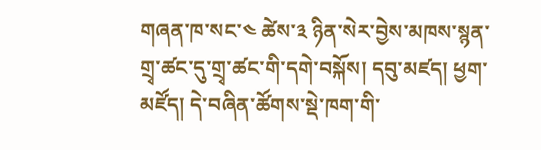གཞན་ཁ་སང་༤ ཚེས་༣ ཉིན་སེར་བྱེས་མཁས་སྙན་གྲྭ་ཚང་དུ་གྲྭ་ཚང་གི་དགེ་བསྐོས། དབུ་མཛད། ཕྱག་མཛོད། དེ་བཞིན་ཚོགས་སྡེ་ཁག་གི་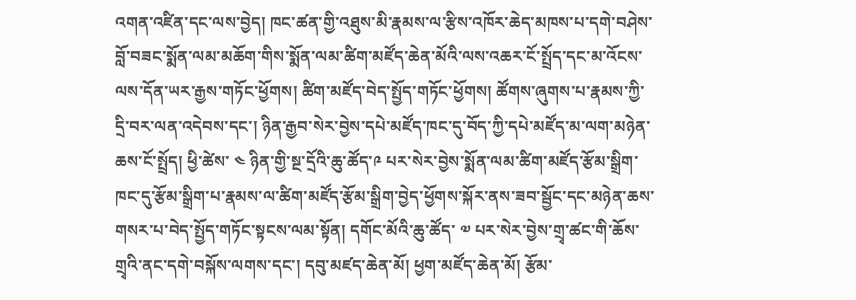འགན་འཛིན་དང་ལས་བྱེད། ཁང་ཚན་གྱི་འཐུས་མི་རྣམས་ལ་རྩིས་འཁོར་ཆེད་མཁས་པ་དགེ་བཤེས་བློ་བཟང་སྨོན་ལམ་མཆོག་གིས་སྨོན་ལམ་ཚིག་མཛོད་ཆེན་མོའི་ལས་འཆར་ངོ་སྤྲོད་དང་མ་འོངས་ལས་དོན་ཡར་རྒྱས་གཏོང་ཕྱོགས། ཚིག་མཛོད་བེད་སྤྱོད་གཏོང་ཕྱོགས། ཚོགས་ཞུགས་པ་རྣམས་ཀྱི་དྲི་བར་ལན་འདེབས་དང་། ཉིན་རྒྱབ་སེར་བྱེས་དཔེ་མཛོད་ཁང་དུ་བོད་ཀྱི་དཔེ་མཛོད་མ་ལག་མཉེན་ཆས་ངོ་སྤྲོད། ཕྱི་ཚེས་ ༤ ཉིན་གྱི་སྔ་དྲོའི་ཆུ་ཚོད་༩ པར་སེར་བྱེས་སྨོན་ལམ་ཚིག་མཛོད་རྩོམ་སྒྲིག་ཁང་དུ་རྩོམ་སྒྲིག་པ་རྣམས་ལ་ཚིག་མཛོད་རྩོམ་སྒྲིག་བྱེད་ཕྱོགས་སྐོར་ནས་ཟབ་སྦྱོང་དང་མཉེན་ཆས་གསར་པ་བེད་སྤྱོད་གཏོང་སྟངས་ལམ་སྟོན། དགོང་མོའི་ཆུ་ཚོད་ ༧ པར་སེར་བྱེས་གྲྭ་ཚང་གི་ཆོས་གྲྭའི་ནང་དགེ་བསྐོས་ལགས་དང་། དབུ་མཛད་ཆེན་མོ། ཕྱག་མཛོད་ཆེན་མོ། རྩོམ་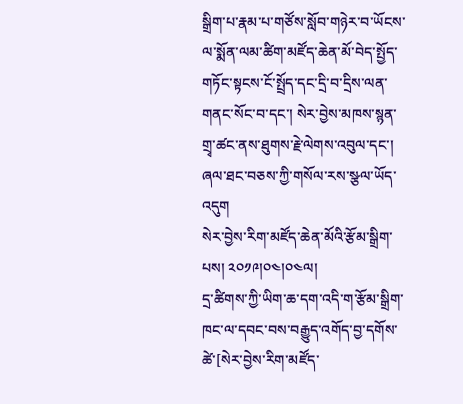སྒྲིག་པ་རྣམ་པ་གཙོས་སློབ་གཉེར་བ་ཡོངས་ལ་སྨོན་ལམ་ཚིག་མཛོད་ཆེན་མོ་བེད་སྤྱོད་གཏོང་སྟངས་ངོ་སྤྲོད་དང་དྲི་བ་དྲིས་ལན་གནང་སོང་བ་དང་། སེར་བྱེས་མཁས་སྙན་གྲྭ་ཚང་ནས་ཐུགས་རྗེ་ལེགས་འབུལ་དང་། ཞལ་ཐང་བཅས་ཀྱི་གསོལ་རས་སྩལ་ཡོད་འདུག
སེར་བྱེས་རིག་མཛོད་ཆེན་མོའི་རྩོམ་སྒྲིག་པས། ༢༠༡༩།༠༤།༠༤ལ།
དྲ་ཚིགས་ཀྱི་ཡིག་ཆ་དག་འདི་ག་རྩོམ་སྒྲིག་ཁང་ལ་དབང་བས་བརྒྱུད་འགོད་བྱ་དགོས་ཚེ་[སེར་བྱེས་རིག་མཛོད་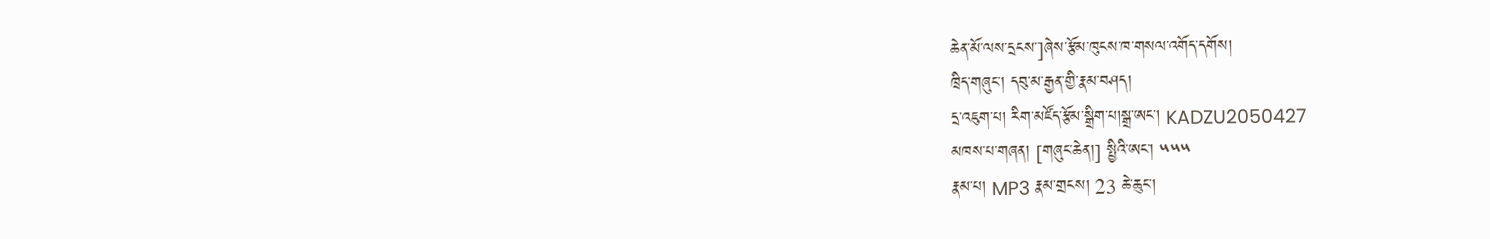ཆེན་མོ་ལས་དྲངས་]ཞེས་རྩོམ་ཁུངས་ཁ་གསལ་འགོད་དགོས།
ཁྲིད་གཞུང་། དབུ་མ་རྒྱན་གྱི་རྣམ་བཤད།
དྲ་འཇུག་པ། རིག་མཛོད་རྩོམ་སྒྲིག་པ།སྒྲ་ཨང་། KADZU2050427
མཁས་པ་གཞན། [གཞུང་ཆེན།] སྤྱིའི་ཨང་། ༥༥༥
རྣམ་པ། MP3 རྣམ་གྲངས། 23 ཆེ་ཆུང་།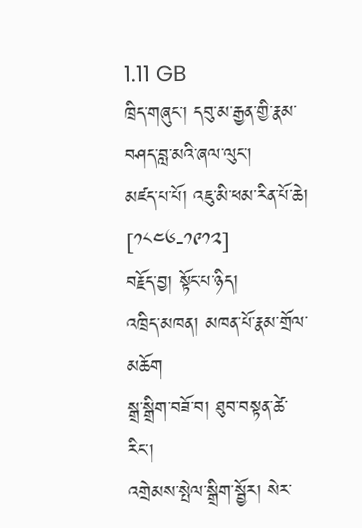1.11 GB
ཁྲིད་གཞུང་། དབུ་མ་རྒྱན་གྱི་རྣམ་བཤད་བླ་མའི་ཞལ་ལུང་།
མཛད་པ་པོ། འཇུ་མི་ཕམ་རིན་པོ་ཆེ། [༡༨༤༦-༡༩༡༢]
བརྗོད་བྱ། སྟོང་པ་ཉིད།
འཁྲིད་མཁན། མཁན་པོ་རྣམ་གྲོལ་མཆོག
སྒྲ་སྒྲིག་བཟོ་བ། ཐུབ་བསྟན་ཚེ་རིང་།
འགྲེམས་སྤེལ་སྒྲིག་སྦྱོར། སེར་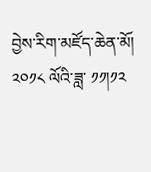བྱེས་རིག་མཛོད་ཆེན་མོ།
༢༠༡༨ ལོའི་ཟླ་ ༡༡།༡༢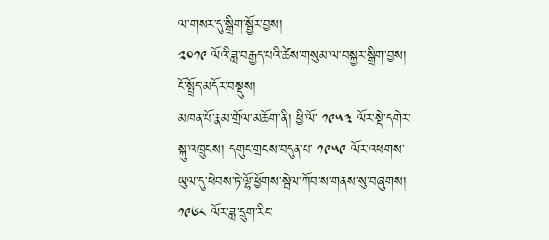ལ་གསར་དུ་སྒྲིག་སྦྱོར་བྱས།
༢༠༡༩ ལོའི་ཟླ་བརྒྱད་པའི་ཚེས་གསུམ་ལ་བསྐྱར་སྒྲིག་བྱས།
ངོ་སྤྲོད་མདོར་བསྡུས།
མཁན་པོ་རྣམ་གྲོལ་མཆོག་ནི། ཕྱི་ལོ་ ༡༩༥༣ ལོར་སྡེ་དགེར་སྐུ་འཁྲུངས། དགུང་གྲངས་བདུན་པ་ ༡༩༥༩ ལོར་འཕགས་ཡུལ་དུ་ཕེབས་ཏེ་ལྷོ་ཕྱོགས་སྦེལ་ཀོབ་ས་གནས་སུ་བཞུགས། ༡༩༦༨ ལོར་ཟླ་དྲུག་རིང་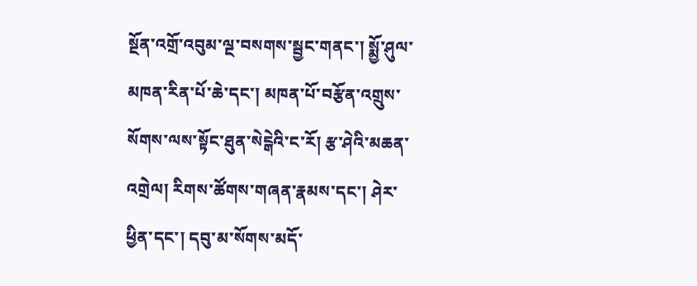སྔོན་འགྲོ་འབུམ་ལྔ་བསགས་སྦྱང་གནང་། སྨྱོ་ཤུལ་མཁན་རིན་པོ་ཆེ་དང་། མཁན་པོ་བརྩོན་འགྲུས་སོགས་ལས་སྟོང་ཐུན་སེངྒེའི་ང་རོ། རྩ་ཤེའི་མཆན་འགྲེལ། རིགས་ཚོགས་གཞན་རྣམས་དང་། ཤེར་ཕྱིན་དང་། དབུ་མ་སོགས་མདོ་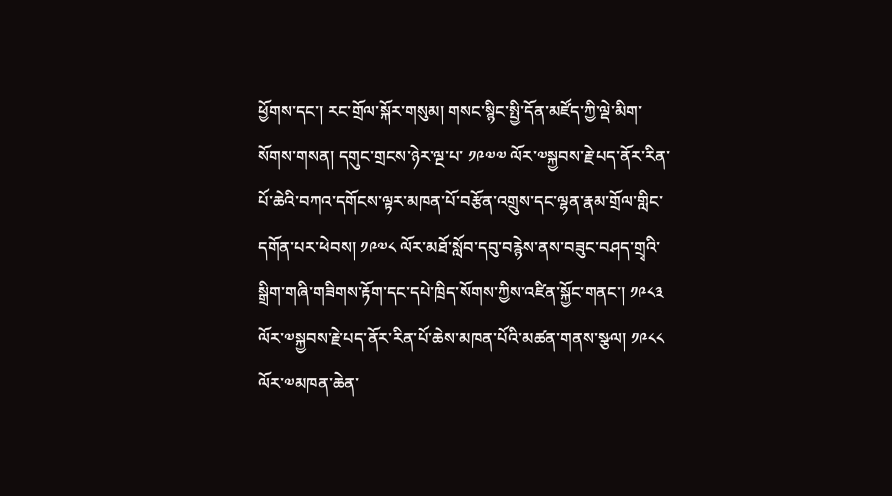ཕྱོགས་དང་། རང་གྲོལ་སྐོར་གསུམ། གསང་སྙིང་སྤྱི་དོན་མཛོད་ཀྱི་ལྡེ་མིག་སོགས་གསན། དགུང་གྲངས་ཉེར་ལྔ་པ་ ༡༩༧༧ ལོར་༧སྐྱབས་རྗེ་པད་ནོར་རིན་པོ་ཆེའི་བཀའ་དགོངས་ལྟར་མཁན་པོ་བརྩོན་འགྲུས་དང་ལྷན་རྣམ་གྲོལ་གླིང་དགོན་པར་ཕེབས། ༡༩༧༨ ལོར་མཐོ་སློབ་དབུ་བརྙེས་ནས་བཟུང་བཤད་གྲྭའི་སྒྲིག་གཞི་གཟིགས་རྟོག་དང་དཔེ་ཁྲིད་སོགས་ཀྱིས་འཛིན་སྐྱོང་གནང་། ༡༩༨༣ ལོར་༧སྐྱབས་རྗེ་པད་ནོར་རིན་པོ་ཆེས་མཁན་པོའི་མཚན་གནས་སྩལ། ༡༩༨༨ ལོར་༧མཁན་ཆེན་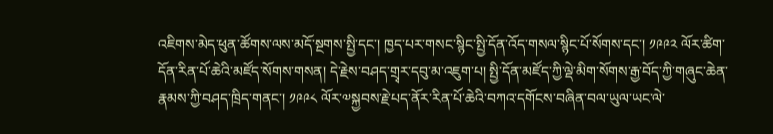འཇིགས་མེད་ཕུན་ཚོགས་ལས་མདོ་སྔགས་སྤྱི་དང་། ཁྱད་པར་གསང་སྙིང་སྤྱི་དོན་འོད་གསལ་སྙིང་པོ་སོགས་དང་། ༡༩༩༢ ལོར་ཚིག་དོན་རིན་པོ་ཆེའི་མཛོད་སོགས་གསན། དེ་རྗེས་བཤད་གྲྭར་དབུ་མ་འཇུག་པ། སྤྱི་དོན་མཛོད་ཀྱི་ལྡེ་མིག་སོགས་རྒྱ་བོད་ཀྱི་གཞུང་ཆེན་རྣམས་ཀྱི་བཤད་ཁྲིད་གནང་། ༡༩༩༨ ལོར་༧སྐྱབས་རྗེ་པད་ནོར་རིན་པོ་ཆེའི་བཀའ་དགོངས་བཞིན་བལ་ཡུལ་ཡང་ལེ་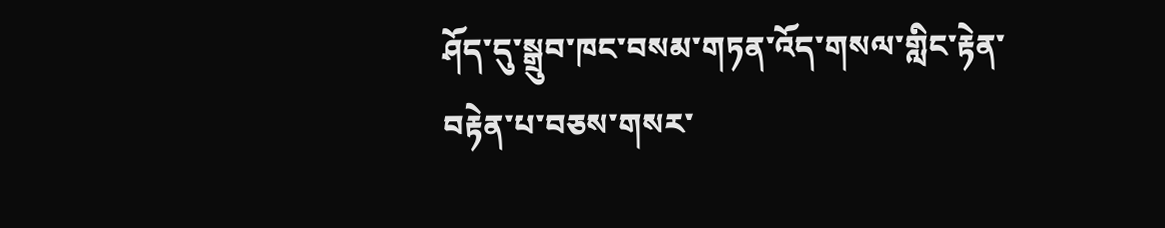ཤོད་དུ་སྒྲུབ་ཁང་བསམ་གཏན་འོད་གསལ་གླིང་རྟེན་བརྟེན་པ་བཅས་གསར་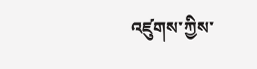འཛུགས་ཀྱིས་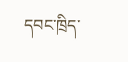དབང་ཁྲིད་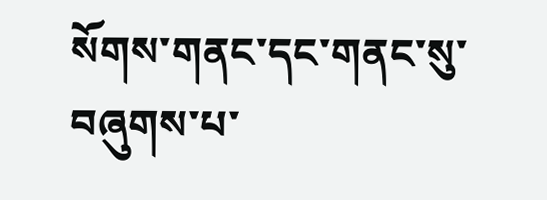སོགས་གནང་དང་གནང་སུ་བཞུགས་པ་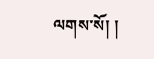ལགས་སོ། །